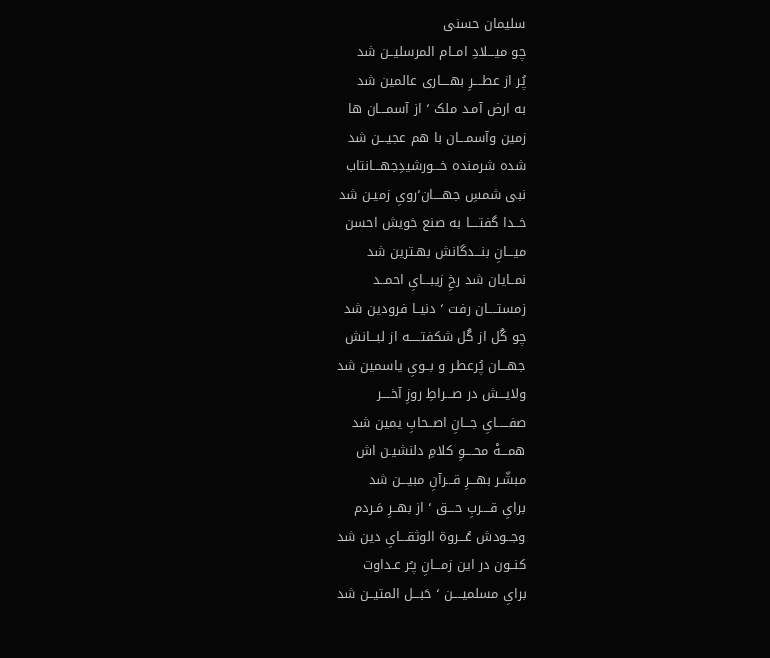سلیمان حسنی
چو میـــلادِ امــام المرسلیــن شد
پُر از عطــــرِ بهــــاری عالمین شد
به ارض آمـد ملک ٬ از آسمـــان ها
زمین وآسمـــان با هم عجیـــن شد
شده شرمنده خـــورشیدِجهـــانتاب
نبی شمسِ جهــــان٬رویِ زمیـن شد
خــدا گفتــــا به صنع خویش احسن
میـــانِ بنـــدگانش بهـترین شد
نمــایان شد رخِ زیبـــایِ احمــد
زمستــــان رفت ٬ دنیــا فرودین شد
چو گُل از گُل شکفتـــــه از لبـــانش
جهـــان پُرعطـر و بــویِ یاسمین شد
ولایـــش در صـــراطِ روزِ آخــــر
صفـــــایِ جـــانِ اصــحابِ یمین شد
همـــهْ محــــوِ کلامِ دلنشیـن اش
مبشّـر بهـــرِ قـــرآنِ مبیـــن شد
برایِ قــــربِ حـــق ٬ از بهــرِ مَـردم
وجــودش عُـــروة الوثقـــایِ دین شد
کنــون در این زمـــانِ پـُر عـداوت
برایِ مسلمیــــن ٬ حَبـــل المتیــن شد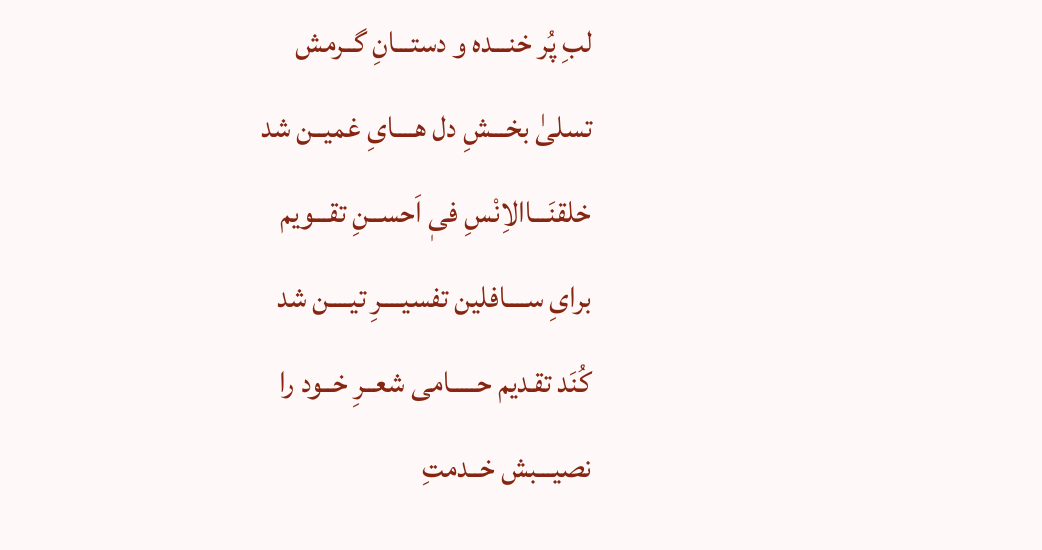لبِ پُر خنـــده و دستـــانِ گــرمش
تسلیٰ بخـــشِ دل هــــایِ غمیــن شد
خلقنَـــاالاِنْسِ فیٖ اَحســنِ تقـــویم
برایِ ســــافلین تفسیــــرِ تیــــن شد
کُنَد تقـدیم حـــــامی شعــرِ خــود را
نصیـــبش خــدمتِ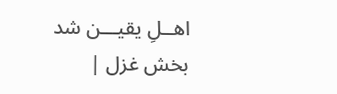اهــلِ یقیـــن شد
بخش غزل |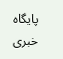پایگاه خبری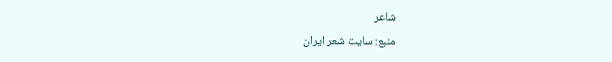شاعر
منبع: سایت شعر ایران